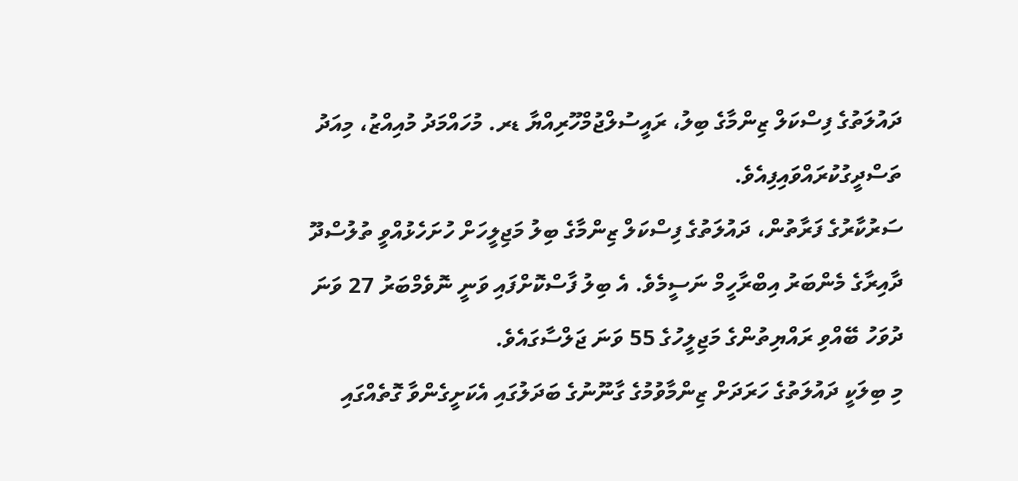ދައުލަތުގެ ފިސްކަލް ޒިންމާގެ ބިލު، ރައީސުލްޖުމްހޫރިއްޔާ ޑރ. މުހައްމަދު މުއިއްޒު، މިއަދު ތަސްދީގުކުރައްވައިފިއެވެ.
ސަރުކާރުގެ ފަރާތުން، ދައުލަތުގެ ފިސްކަލް ޒިންމާގެ ބިލު މަޖިލީހަށް ހުށަހެޅުއްވީ ތުލުސްދޫ ދާއިރާގެ މެންބަރު އިބްރާހީމް ނަސީމެވެ. އެ ބިލު ފާސްކޮށްފައި ވަނީ ނޮވެމްބަރު 27 ވަނަ ދުވަހު ބޭއްވި ރައްޔިތުންގެ މަޖިލީހުގެ 55 ވަނަ ޖަލްސާގައެވެ.
މި ބިލަކީ ދައުލަތުގެ ހަރަދަށް ޒިންމާވުމުގެ ގާނޫނުގެ ބަދަލުގައި އެކަށީގެންވާ ގޮތެއްގައި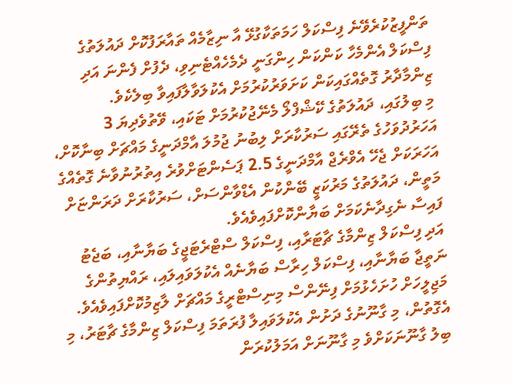ތަންފީޒުކުރެވޭނެ ފިސްކަލް ހަމަތަކާގުޅޭ އާ ނިޒާމެއް ތައާރަފުކޮށް ދައުލަތުގެ ފިސްކަލް އެންމެހާ ކަންކަން ހިންގަނީ ދެމެހެއްޓެނިވި، ދެފުށް ފެންނަ އަދި ޒިންމާދާރު ގޮތެއްގައިކަން ކަށަވަރުކުރުމަށް އެކުލަވާލާފައިވާ ބިލެކެވެ.
މި ބިލުގައި، ދައުލަތުގެ ކޭޝްފްލޯ މެނޭޖުކުރުމަށް ޓަކައި، ވޭތުވެދިޔަ 3 އަހަރުދުވަހުގެ ތެރޭގައި ސަރުކާރަށް ލިބުނު ޖުމުލަ އާމްދަނީގެ މައްޗަށް ބިނާކޮށް، އަހަރަކަށް ޖެހޭ އެވްރެޖް އާމްދަނީގެ 2.5 ޕަސެންޓަށްވުރެ އިތުރުނުވާނެ ގޮތެއްގެ މަތީން، ދައުލަތުގެ މަރުކަޒީ ބޭންކުން އެޑްވާންސަށް، ސަރުކާރަށް ދަރަންޏަށް ފައިސާ ނެގިދާނެކަމަށް ބަޔާންކޮށްފައިވެއެވެ.
އަދި ފިސްކަލް ޒިންމާގެ ޗާޓަރާއި، ފިސްކަލް ސްޓްރެޓަޖީގެ ބަޔާނާއި، ބަޖެޓު ނަތީޖާ ބަޔާނާއި، ފިސްކަލް ހިރާސް ބަޔާނެއް އެކުލަވައިލައި، ރައްޔިތުންގެ މަޖިލީހަށް ހުށަހެޅުމަށް ފިނޭންސް މިނިސްޓްރީގެ މައްޗަށް ލާޒިމުކޮށްފައިވެއެވެ. އެގޮތުން، މި ގާނޫނުގެ ދަށުން އެކުލަވައިލާ ފުރަތަމަ ފިސްކަލް ޒިންމާގެ ޗާޓަރު، މި ބިލު ގާނޫނަކަށްވެ މި ގާނޫނަށް އަމަލުކުރަން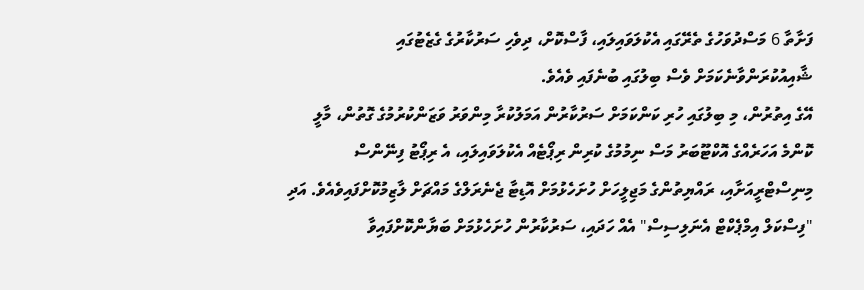ފަށާތާ 6 މަސްދުވަހުގެ ތެރޭގައި އެކުލަވައިލައި، ފާސްކޮށް، ދިވެހި ސަރުކާރުގެ ގެޒެޓުގައި ޝާއިއުކުރަންވާނެކަމަށް ވެސް ބިލުގައި ބުނެފައި ވެއެވެ.
އޭގެ އިތުރުން، މި ބިލުގައި ހުރި ކަންކަމަށް ސަރުކާރުން އަމަލުކުރާ މިންވަރު ވަޒަންކުރުމުގެ ގޮތުން، މާލީ ކޮންމެ އަހަރެއްގެ އޮކްޓޫބަރު މަސް ނިމުމުގެ ކުރިން ރިޕޯޓެއް އެކުލަވައިލައި، އެ ރިޕޯޓު ފިނޭންސް މިނިސްޓްރީއަށާއި، ރައްޔިތުންގެ މަޖިލީހަށް ހުށަހެޅުމަށް އޮޑިޓާ ޖެނެރަލްގެ މައްޗަށް ލާޒިމުކޮށްފައިވެއެވެ. އަދި "ފިސްކަލް އިމްޕެކްޓް އެނަލިސިސް" އެއް ހަދައި، ސަރުކާރުން ހުށަހެޅުމަށް ބަޔާންކޮށްފައިވާ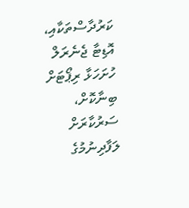ކަރުދާސްތަކާއި، އޮޑިޓާ ޖެނެރަލް ހުށަހަޅާ ރިޕޯޓަށް ބިނާކޮށް، ސަރުކާރަށް ލަފާދިނުމުގެ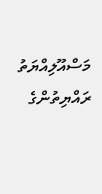މަސްއޫލިއްޔަތު ރައްޔިތުންގެ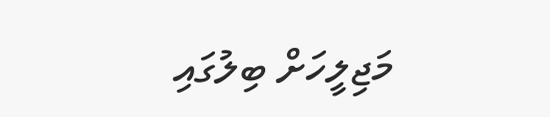މަޖިލީހަށް ބިލުގައި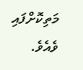މަތިކޮށްފައި ވެއެވެ.